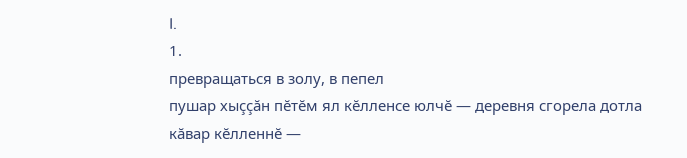I.
1.
превращаться в золу, в пепел
пушар хыççăн пĕтĕм ял кĕлленсе юлчĕ — деревня сгорела дотла
кăвар кĕлленнĕ —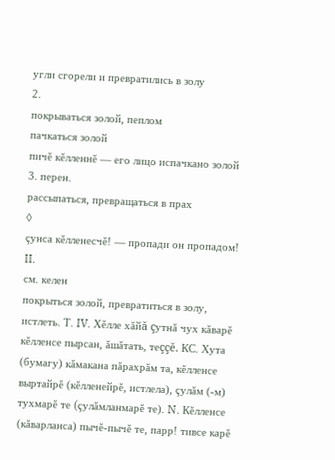угли сгорели и превратились в золу
2.
покрываться золой, пеплом
пачкаться золой
пичĕ кĕлленнĕ — его лицо испачкано золой
3. перен.
рассыпаться, превращаться в прах
◊
çунса кĕлленесчĕ! — пропади он пропадом!
II.
см. келен
покрыться золой, превратиться в золу, истлеть. Т. IV. Хĕлле хăйă çутнă чух кăварĕ кĕлленсе пырсан, ăшăтать, теççĕ. КС. Хута (бумагу) кăмакана пăрахрăм та, кĕлленсе выртайрĕ (кĕлленейрĕ, истлела), çулăм (-м) тухмарĕ те (çулăмланмарĕ те). N. Кĕлленсе (кăварланса) пычĕ-пычĕ те, парр! тивсе карĕ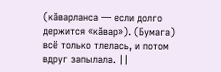(кăварланса — если долго держится «кăвар»). (Бумага) всё только тлелась, и потом вдруг запылала. ||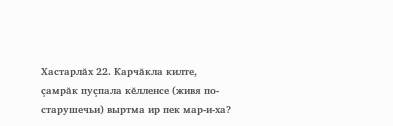Хастарлăх 22. Карчăкла килте, çамрăк пуçпала кĕлленсе (живя по-старушечьи) выртма ир пек мар-и-ха?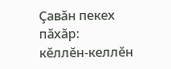Çавăн пекех пăхăр:
кĕллĕн-келлĕн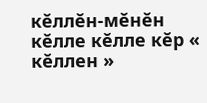кĕллĕн-мĕнĕн кĕлле кĕлле кĕр « кĕллен »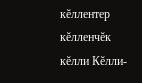кĕллентер кĕлленчĕк кĕлли Кĕлли-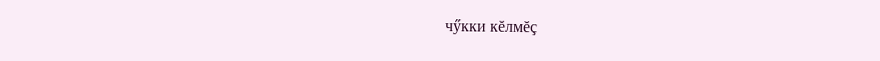чӳкки кĕлмĕç